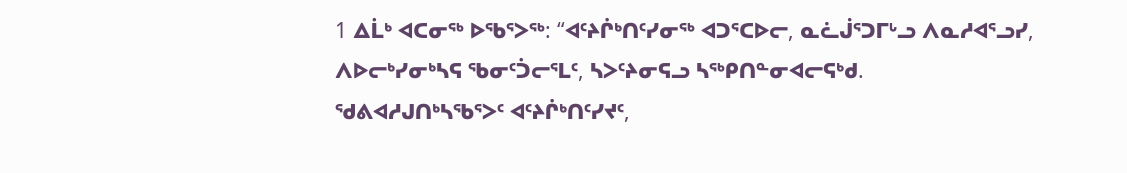1 ᐃᒫᒃ ᐊᑕᓂᖅ ᐅᖃᕐᐳᖅ: “ᐊᑦᔨᒌᒃᑎᑦᓯᓂᖅ ᐊᑐᕐᑕᐅᓕ, ᓇᓛᒎᕐᑐᒥᒡᓗ ᐱᓇᓱᐊᕐᓗᓯ, ᐱᐅᓕᒃᓯᓂᒃᓴᕋ ᖃᓂᑦᑑᓕᕐᒪᑦ, ᓴᐳᑦᔨᓂᕋᓗ ᓴᖅᑭᑎᓐᓂᐊᓕᕋᒃᑯ.
ᖁᕕᐊᓱᒍᑎᒃᓴᖃᕐᐳᑦ ᐊᑦᔨᒌᒃᑎᑦᓯᔪᑦ,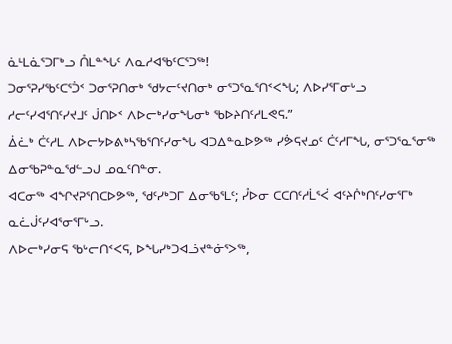ᓈᒻᒪᓈᕐᑐᒥᒃᓗ ᑍᒪᓐᖓᑦ ᐱᓇᓱᐊᖃᑦᑕᕐᑐᖅ!
ᑐᓂᕐᕈᓯᖃᑦᑕᕐᑑᑉ ᑐᓂᕐᕈᑎᓂᒃ ᖁᔭᓕᑦᔪᑎᓂᒃ ᓂᕐᑐᕐᓇᕐᑎᑉᐸᖓ; ᐱᐅᓯᕐᒥᓂᒡᓗ ᓱᓕᑦᓯᐊᕐᑎᑦᓯᔪᒧᑦ ᒎᑎᐅᑉ ᐱᐅᓕᒃᓯᓂᖓᓂᒃ ᖃᐅᔨᑎᑦᓱᒪᕙᕋ.”
ᐄᓛᒃ ᑖᑦᓱᒪ ᐱᐅᓕᔭᐅᕕᒃᓴᖃᕐᑎᑦᓯᓂᖓ ᐊᑐᐃᓐᓇᐅᕗᖅ ᓯᕘᕋᔪᓄᑦ ᑖᑦᓱᒥᖓ, ᓂᕐᑐᕐᓇᕐᓂᖅ ᐃᓂᖃᕈᓐᓇᖁᓪᓗᒍ ᓄᓇᑦᑎᓐᓂ.
ᐊᑕᓂᖅ ᐊᖏᔪᕈᕐᑎᑕᐅᕗᖅ, ᖁᑦᓯᒃᑐᒥ ᐃᓂᖃᕐᒪᑦ; ᓮᐅᓂ ᑕᑕᑎᑦᓱᒫᕐᐹ ᐊᑦᔨᒌᒃᑎᑦᓯᓂᕐᒥᒃ ᓇᓛᒎᑦᓯᐊᕐᓂᕐᒥᒡᓗ.
ᐱᐅᓕᒃᓯᓂᕋ ᖃᒡᓕᑎᑉᐸᕋ, ᐅᖓᓯᒃᑐᐊᓘᔪᓐᓃᕐᐳᖅ,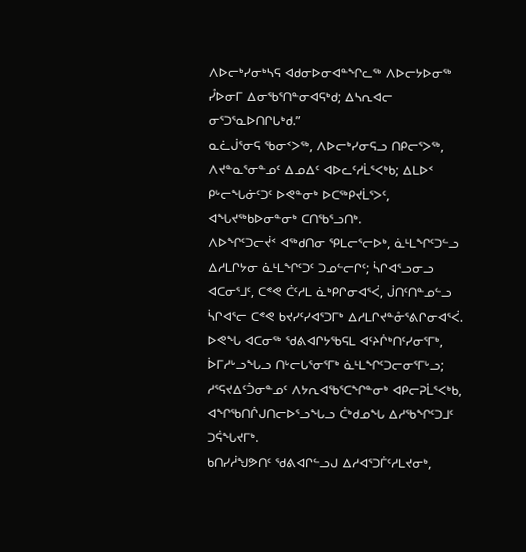ᐱᐅᓕᒃᓯᓂᒃᓴᕋ ᐊᑯᓂᐅᓂᐊᓐᖏᓚᖅ ᐱᐅᓕᔭᐅᓂᖅ ᓮᐅᓂᒥ ᐃᓂᖃᕐᑎᓐᓂᐊᕋᒃᑯ; ᐃᓴᕆᐊᓕ ᓂᕐᑐᕐᓇᐅᑎᒋᒐᒃᑯ.”
ᓇᓛᒎᕐᓂᕋ ᖃᓂᑉᐳᖅ, ᐱᐅᓕᒃᓯᓂᕋᓗ ᑎᑭᓕᕐᐳᖅ, ᐱᔪᓐᓇᕐᓂᓐᓄᑦ ᐃᓄᐃᑦ ᐊᐅᓚᑦᓱᒫᕐᐸᒃᑲ; ᐃᒪᐅᑉ ᑭᒡᓕᖓᓃᑦᑐᑦ ᐅᕙᓐᓂᒃ ᐅᑕᖅᑭᔪᒫᕐᐳᑦ, ᐊᖓᔪᖅᑲᐅᓂᓐᓂᒃ ᑕᑎᖃᕐᓗᑎᒃ.
ᐱᐅᖏᑦᑐᓕᔫᑉ ᐊᖅᑯᑎᓂ ᕿᒪᓕᕐᓕᐅᒃ, ᓈᒻᒪᖏᑦᑐᓪᓗ ᐃᓱᒪᒋᔭᓂ ᓈᒻᒪᖏᑦᑐᑦ ᑐᓄᓪᓕᒋᑦ; ᓵᒋᐊᕐᓗᓂᓗ ᐊᑕᓂᕐᒧᑦ, ᑕᕝᕙ ᑖᑦᓱᒪ ᓈᒃᑭᒋᓂᐊᕐᐹ, ᒎᑎᑦᑎᓐᓄᓪᓗ ᓵᒋᐊᕐᓕ ᑕᕝᕙ ᑲᔪᓯᑦᓯᐊᕐᑐᒥᒃ ᐃᓱᒪᒋᔪᓐᓁᕐᕕᒋᓂᐊᕐᐹ.
ᐅᕙᖓ ᐊᑕᓂᖅ ᖁᕕᐊᒋᔭᖃᕋᒪ ᐊᑦᔨᒌᒃᑎᑦᓯᓂᕐᒥᒃ, ᐆᒥᓱᒡᓗᖓᓗ ᑎᒡᓕᒐᕐᓂᕐᒥᒃ ᓈᒻᒪᖏᑦᑐᓕᓂᕐᒥᒡᓗ; ᓱᕐᕋᔪᐃᑦᑑᓂᓐᓄᑦ ᐱᔭᕆᐊᖃᕐᑕᖏᓐᓂᒃ ᐊᑭᓕᕈᒫᕐᐸᒃᑲ, ᐊᖏᖃᑎᒌᒍᑎᓕᐅᕐᓗᖓᓗ ᑖᒃᑯᓄᖓ ᐃᓱᖃᖏᑦᑐᒧᑦ ᑐᕌᖓᔪᒥᒃ.
ᑲᑎᓯᓲᖑᕗᑎᑦ ᖁᕕᐊᒋᓪᓗᒍ ᐃᓱᐊᕐᑐᒦᑦᓱᒪᔪᓂᒃ,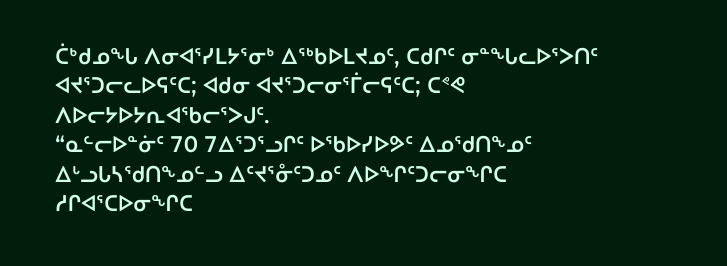ᑖᒃᑯᓄᖓ ᐱᓂᐊᕐᓯᒪᔭᕐᓂᒃ ᐃᖅᑲᐅᒪᔪᓄᑦ, ᑕᑯᒋᑦ ᓂᓐᖓᓚᐅᕐᐳᑎᑦ ᐊᔪᕐᑐᓕᓚᐅᕋᑦᑕ; ᐊᑯᓂ ᐊᔪᕐᑐᓕᓂᕐᒦᓕᕋᑦᑕ; ᑕᕝᕙ ᐱᐅᓕᔭᐅᔭᕆᐊᖃᓕᕐᐳᒍᑦ.
“ᓇᓪᓕᐅᓐᓃᑦ 70 7ᐃᕐᑐᕐᓗᒋᑦ ᐅᖃᐅᓯᐅᕗᑦ ᐃᓄᖁᑎᖕᓄᑦ ᐃᒡᓗᒐᓴᖁᑎᖕᓄᓪᓗ ᐃᑦᔪᕐᓁᑦᑐᓄᑦ ᐱᐅᖏᑦᑐᓕᓂᖏᑕ ᓱᒋᐊᕐᑕᐅᓂᖏᑕ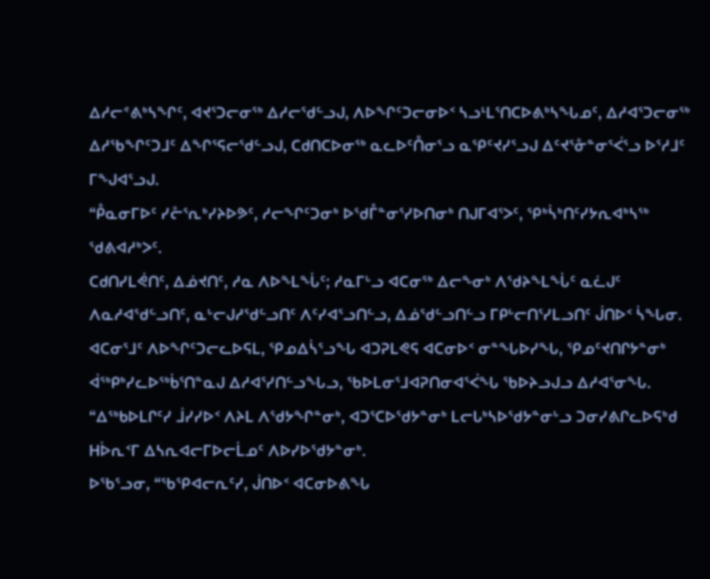ᐃᓱᓕᕝᕕᒃᓴᖏᑦ, ᐊᔪᕐᑐᓕᓂᖅ ᐃᓱᓕᖁᓪᓗᒍ, ᐱᐅᖏᑦᑐᓕᓂᐅᑉ ᓴᓗᒻᒪᕐᑎᑕᐅᕕᒃᓴᖓᓄᑦ, ᐃᓱᐊᕐᑐᓕᓂᖅ ᐃᓱᖃᖏᑦᑐᒧᑦ ᐃᖏᕐᕋᓕᖁᓪᓗᒍ, ᑕᑯᑎᑕᐅᓂᖅ ᓇᓚᐅᑦᑍᓂᕐᓗ ᓇᕿᑦᔪᓯᕐᓗᒍ ᐃᑦᔪᕐᓁᓐᓂᕐᐹᕐᓗ ᐅᕐᓱᒧᑦ ᒥᖑᐊᕐᓗᒍ.
“ᑬᓇᓂᒥᐅᑦ ᓯᓔᕐᕆᒃᓯᔨᐅᕗᑦ, ᓱᓕᖏᑦᑐᓂᒃ ᐅᖁᒤᓐᓂᕐᓯᐅᑎᓂᒃ ᑎᒍᒥᐊᕐᐳᑦ, ᕿᒃᓵᒃᑎᑦᓯᔭᕆᐊᒃᓴᖅ ᖁᕕᐊᓱᒃᐳᑦ.
ᑕᑯᑎᓯᒪᕚᑎᑦ, ᐃᓅᔪᑎᑦ, ᓱᓇ ᐱᐅᖕᒪᖔᑦ; ᓱᓇᒥᒡᓗ ᐊᑕᓂᖅ ᐃᓕᖕᓂᒃ ᐱᖁᔨᖕᒪᖔᑦ ᓇᓛᒍᑦ ᐱᓇᓱᐊᖁᓪᓗᑎᑦ, ᓇᒡᓕᒍᓱᖁᓪᓗᑎᑦ ᐱᑦᓯᐊᕐᓗᑎᓪᓗ, ᐃᓅᖁᓪᓗᑎᓪᓗ ᒥᑭᒡᓕᑎᕐᓯᒪᓗᑎᑦ ᒎᑎᐅᑉ ᓵᖓᓂ.
ᐊᑕᓂᕐᒧᑦ ᐱᐅᖏᑦᑐᓕᓚᐅᕋᒪ, ᕿᓄᐃᓵᕐᓗᖓ ᐊᑐᕈᒪᕙᕋ ᐊᑕᓂᐅᑉ ᓂᓐᖓᐅᓯᖓ, ᕿᓄᑦᔪᑎᒋᔭᓐᓂᒃ ᐋᖅᑭᒃᓯᓚᐅᖅᑳᕐᑎᓐᓇᒍ ᐃᓱᐊᕐᓯᑎᓪᓗᖓᓗ, ᖃᐅᒪᓂᕐᒧᐊᕈᑎᓂᐊᕐᐹᖓ ᖃᐅᔨᓗᒍᓗ ᐃᓱᐊᕐᓂᖓ.
“ᐃᖅᑲᐅᒪᒋᑦᓯ ᒨᓯᓯᐅᑉ ᐱᔨᒪ ᐱᖁᔭᖏᓐᓂᒃ, ᐊᑐᕐᑕᐅᖁᔭᓐᓂᒃ ᒪᓕᒐᒃᓴᐅᖁᔭᓐᓂᒡᓗ ᑐᓂᓯᕕᒋᓚᐅᕋᒃᑯ ᕼᐆᕆᑉᒥ ᐃᓴᕆᐊᓕᒥᐅᓕᒫᓄᑦ ᐱᐅᓯᐅᖁᔭᓐᓂᒃ.
ᐅᖃᕐᓗᓂ, “ᖃᕿᐊᓕᕆᑦᓯ, ᒎᑎᐅᑉ ᐊᑕᓂᐅᕕᖓ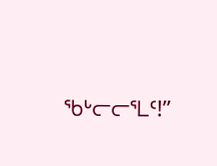ᖃᒡᓕᓕᕐᒪᑦ!”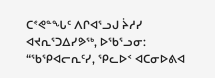ᑕᕝᕙᓐᖓᑦ ᐱᒋᐊᕐᓗᒍ ᔩᓱᓯ ᐊᔪᕆᕐᑐᐃᓯᕗᖅ, ᐅᖃᕐᓗᓂ: “ᖃᕿᐊᓕᕆᑦᓯ, ᕿᓚᐅᑉ ᐊᑕᓂᐅᕕᐊ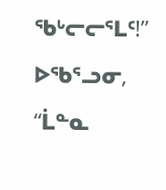ᖃᒡᓕᓕᕐᒪᑦ!”
ᐅᖃᕐᓗᓂ, “ᒫᓐᓇ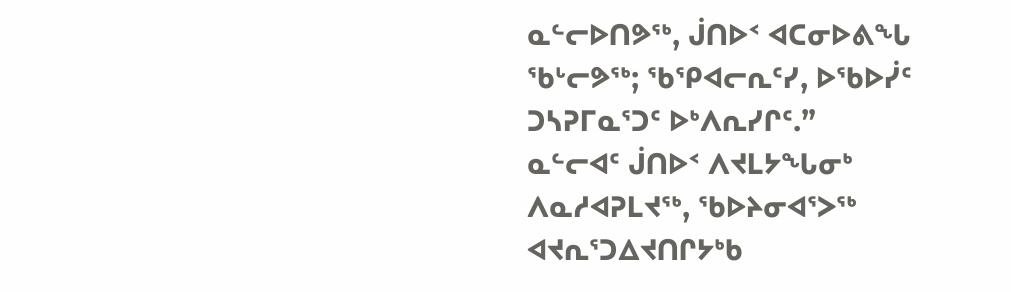ᓇᓪᓕᐅᑎᕗᖅ, ᒎᑎᐅᑉ ᐊᑕᓂᐅᕕᖓ ᖃᒡᓕᕗᖅ; ᖃᕿᐊᓕᕆᑦᓯ, ᐅᖃᐅᓰᑦ ᑐᓴᕈᒥᓇᕐᑐᑦ ᐅᒃᐱᕆᓯᒋᑦ.”
ᓇᓪᓕᐊᑦ ᒎᑎᐅᑉ ᐱᔪᒪᔭᖓᓂᒃ ᐱᓇᓱᐊᕈᒪᔪᖅ, ᖃᐅᔨᓂᐊᕐᐳᖅ ᐊᔪᕆᕐᑐᐃᔪᑎᒋᔭᒃᑲ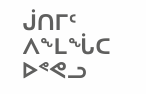ᒎᑎᒥᑦ ᐱᖕᒪᖔᑕ ᐅᕝᕙᓗ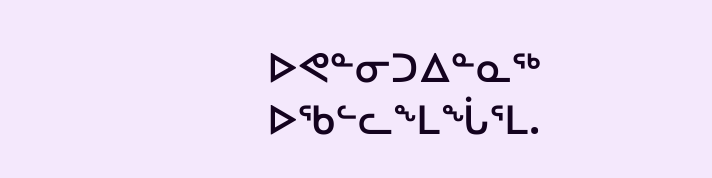ᐅᕙᓐᓂᑐᐃᓐᓇᖅ ᐅᖃᓪᓚᖕᒪᖔᕐᒪ.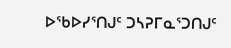ᐅᖃᐅᓯᕐᑎᒍᑦ ᑐᓴᕈᒥᓇᕐᑐᑎᒍᑦ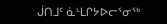ᒎᑎᒧᑦ ᓈᒻᒪᒋᔭᐅᓕᕐᓂᖅ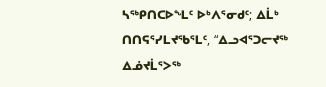ᓴᖅᑭᑎᑕᐅᖕᒪᑦ ᐅᒃᐱᕐᓂᑯᑦ; ᐃᒫᒃ ᑎᑎᕋᕐᓯᒪᔪᖃᕐᒪᑦ, “ᐃᓗᐊᕐᑐᓕᔪᖅ ᐃᓅᔪᒫᕐᐳᖅ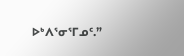ᐅᒃᐱᕐᓂᕐᒥᓄᑦ.”